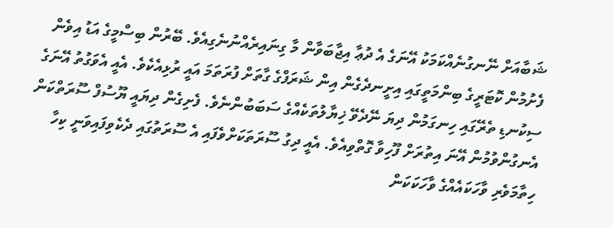ޝަބާއަށް ނޭނގުނެއްކަމަކު އޭނަގެ އެ ދުޢާ އިޖާބަވާން މާ ގިނައިރެއްނުނެގިއެވެ. ބޭރުން ބިސްމީގެ އަޑު އިވެން ފެށުމުން ކޮޓަރީގެ ބިންމަތީގައި އިށީނދެގެން އިން ޝަރަފްގެ ގާތަށް ފުރަތަމަ އައީ ރުޅިއެކެވެ. އެއީ އެވަގުތު އޭނަގެ ސިކުނޑި ތެރޭގައި ހިނގަމުން ދިޔަ ނޭދެވޭ ޚިޔާލުތަކެއްގެ ސަބަބުންނެވެ. ފެށިގެން ދިޔައީ ޔޫސުފް ސޫރަތްކަން އެނގުންވުމުން އޭނަ އިތުރަށް ފޫހިވާ ގޮތްވިއެވެ. އެއީ ދިގު ސޫރަތަކަށްވެފައި އެ ސޫރަތުގައި ދެކެވިފައިވަނީ ކިހާ ހިތާމަވެރި ވާހަކައެއްގެ ވާހަކަކަން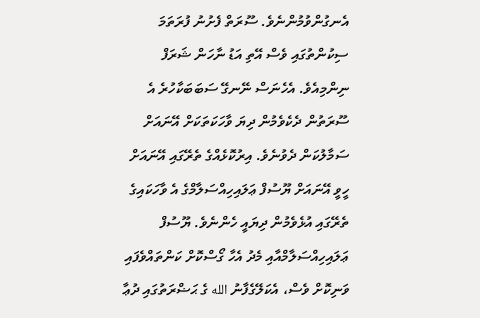އެނގުންވުމުންނެވެ. ސޫރަތް ފެށުނު ފުރަތަމަ ސިކުންތުގައި ވެސް އޭތި އަޑު ނާހަން ޝަރަފް ނިންމިއެވެ. އެހެނަސް ނޭނގޭ ސަބަބަކާހުރެ އެ ސޫރަތުން ދެކެވެމުން ދިޔަ ވާހަކަތަކަށް އޭނައަށް ސަމާލުކަން ދެވުނެވެ. އިރުކޮޅެއްގެ ތެރޭގައި އޭނައަށް ހީވީ އޭނައަށް ޔޫސުފް ޢަލައިހިއްސަލާމްގެ އެ ވާހަކައިގެ ތެރޭގައި އުޅެވެމުން ދިޔައީ ހެންނެވެ. ޔޫސުފް ޢަލައިހިއްސަލާމްއާއި މެދު އެހާ ގޯސްކޮށް ކަންތައްވެފައި ވަނިކޮށް ވެސް، އެކަލޭގެފާނު الله ގެ ޙަޟްރަތުގައި ދުޢާ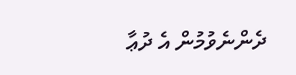ދެންނެވުމުން އެ ދުޢާ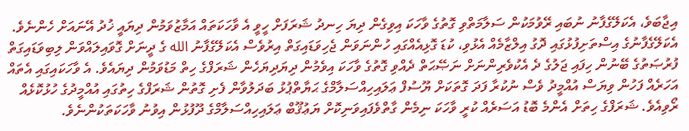އިޖާބަވެ، އެކަލޭގެފާނު ނުބައި ރޭވުމަކުން ސަލާމަތްވި ގޮތުގެ ވާހަކަ އިވިގެން ދިޔަ ހިނދު ޝަރަފަށް ހީވީ އެ ވާހަކަތައް އަމާޒުވަމުން ދިޔައީ ޚުދު އޭނައަށް ހެންނެވެ. އެކަލޭގެފާނުގެ އިސްތަށިފުޅުގައި ދޮގު އިލްޒާމެއް އެޅުވި، ކުޑަ ގޮޅިއެއްގައި ހުންނަވަން ޖެހިވަޑައިގަތް އިރުވެސް އެކަލޭގެފާނު الله ގެ ދީނަށް ގޮވައިލައްވަން ލިބިވަޑައިގަތް ފުރުޞަތުގެ ބޭނުން ހިފައި ޖަލުގެ ދެ އެކުވެރިންނަށް ނަޞޭޙަތް ދެއްވި ގޮތުގެ ވާހަކަ އިވެމުން ދިޔަދިޔަހެން ޝަރަފްގެ ހިތް މަޑުވަމުން ދިޔައެވެ. އެ ވާހަކައިގައި އެތައް އަހަރެއް ފަހުން ވިޔަސް އުއްމީދު ވެސް ނުކުރާ ފަދަ ގޮތަކަށް ޔޫސުފް ޢަލައިހިއްސަލާމްގެ ޙަޔާތްޕުޅު ބަދަލުވާން ފެށި ގޮތުން ޝަރަފްގެ ހިތުގައި އުއްމީދުގެ ހުޅުކޮޅެއް ރޯވިއެވެ. ޝަރަފްގެ ހިތަށް އެންމެ ބޮޑު އަސަރެއް ކުރީ ވާހަކަ ނިމެން ގާތްވެފައިވަނިކޮށް ޔަޢުޤޫބް ޢަލައިހިއްސަލާމްގެ ދޫފުޅުން އިވުނު ވާހަކަތަކުންނެވެ.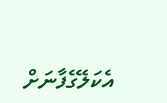އެކަލޭގެފާނަށް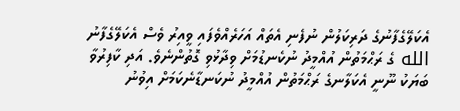އެކަލޭގެފާނުގެ ދަރިކަލުން ނުފެނި އެތައް އަހަރެއްވެފައި ވީއިރު ވެސް އެކަލޭގެފާނު الله ގެ ރަޙްމަތުން އުއްމީދު ނުކެނޑުމަށް ވިދާޅުވި ގޮތުންނެވެ. އަދި ކާފިރުވާ ބަޔަކު ނޫނީ އެކަލާނގެ ރަޙްމަތުން އުއްމީދު ނުކަނޑާނެކަމަށް އިވުނު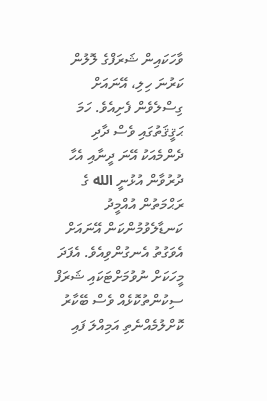ވާހަކައިން ޝަރަފްގެ ލޮލުން ކަރުނަ ހިލި، އޭނައަށް ގިސްލެވެން ފެށިއެވެ. ހަމަ ޙަޤީޤަތުގައި ވެސް ދާދި ދެންމެއަކު އޭނަ ދީނާއި އެހާ ދުރުވާން އުޅުނީ الله ގެ ރަޙްމަތުން އުއްމީދު ކަނޑާލެވުމުންކަން އޭނައަށް އެވަގުތު އެނގުންވިއެވެ. އެފަދަ މީހަކަށް ނުވުމަށްޓަކައި ޝަރަފް ސިކުންތުކޮޅެއް ވެސް ބޭކާރު ކޮށްލުމެއްނެތި އަމިއްލަ ފައި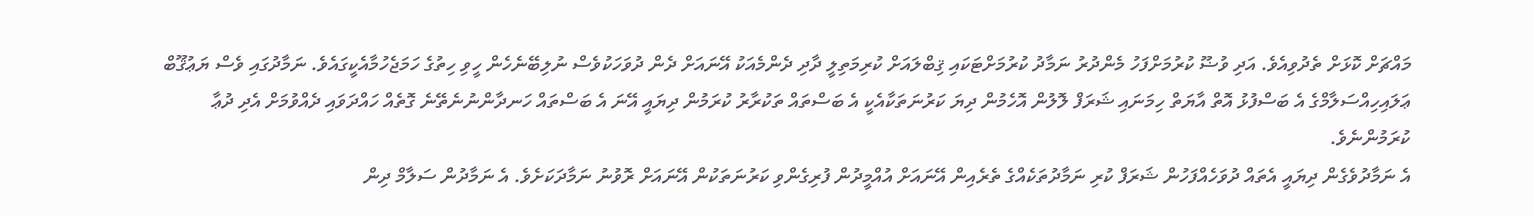މައްޗަށް ކޮޅަށް ތެދުވިއެވެ. އަދި ވުޟޫ ކުރުމަށްފަހު މެންދުރު ނަމާދު ކުރުމަށްޓަކައި ޤިބްލައަށް ކުރިމަތިލީ ދާދި ދެންމެއަކު އޭނައަށް ދެން ދުވަހަކުވެސް ނުލިބޭނެހެން ހީވި ހިތުގެ ހަމަޖެހުމާއެކީގައެވެ. ނަމާދުގައި ވެސް ޔަޢުޤޫބް ޢަލައިހިއްސަލާމްގެ އެ ބަސްފުޅު އޮތް އާޔަތް ހިމަނައި ޝަރަފް ލޮލުން އޮހެމުން ދިޔަ ކަރުނަތަކާއެކީ އެ ބަސްތައް ތަކުރާރު ކުރަމުން ދިޔައީ އޭނަ އެ ބަސްތައް ހަނދާންނުނެތޭނެ ގޮތެއް ހައްދަވައި ދެއްވުމަށް އެދި ދުޢާ ކުރަމުންނެވެ.
އެ ނަމާދުވެގެން ދިޔައީ އެތައް ދުވަހެއްފަހުން ޝަރަފް ކުރި ނަމާދުތަކެއްގެ ތެރެއިން އޭނައަށް އުއްމީދުން ފުރިގެންވި ކަރުނަތަކުން އޭނައަށް ރޮވުނު ނަމާދަކަށެވެ. އެ ނަމާދުން ސަލާމް ދިން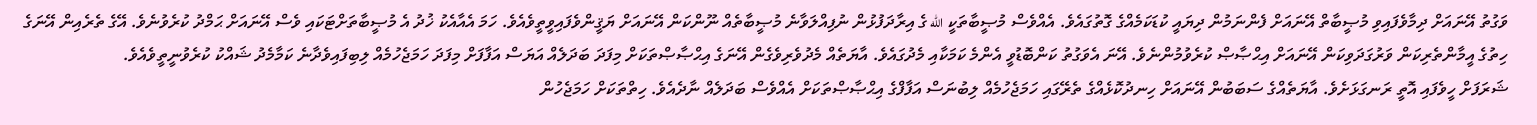ވަގުތު އޭނައަށް ދިމާވެފައިވި މުޞީބާތް އޭނައަށް ފެންނަމުން ދިޔައީ ކުޑަކަމެއްގެ ގޮތުގައެވެ. އެއްވެސް މުޞީބާތަކީ الله ގެ އިރާދަފުޅުން ނުފިއްލަވާނެ މުޞީބާތެއް ނޫންކަން އޭނައަށް ޔަޤީންވެފައިވީތީވެއެވެ. ހަމަ އެއާއެކު ޚުދު އެ މުޞީބާތަށްޓަކައި ވެސް އޭނައަށް ޙަމްދު ކުރެވުނެވެ. އޭގެ ތެރެއިން އޭނަގެ ހިތުގެ އީމާންތެރިކަން ވަރުގަދަވިކަން އޭނައަށް އިޙްޞާޞް ކުރެވުމުންނެވެ. އޭނަ އެވަގުތު ކަންބޮޑުވީ އެންމެ ކަމަކާއި މެދުގައެވެ. އާޔަތެއް މެދުވެރިވެގެން އޭނަގެ އިޙްޞާޞްތަކަށް މިފަދަ ބަދަލެއް އަޔަސް އަފާފަށް މިފަދަ ހަމަޖެހުމެއް ލިބިފައިވެދާނެ ކަމާމެދު ޝައްކު ކުރެވުނީތީވެއެވެ.
ޝަރަފަށް ހީވެފައި އޮތީ ރަނގަޅަށެވެ. އާޔަތެއްގެ ސަބަބުން އޭނައަށް ހިނދުކޮޅެއްގެ ތެރޭގައި ހަމަޖެހުމެއް ލިބުނަސް އަފާފްގެ އިޙްޞާޞްތަކަށް އެއްވެސް ބަދަލެއް ނާދެއެވެ. ހިތްތަކަށް ހަމަޖެހުން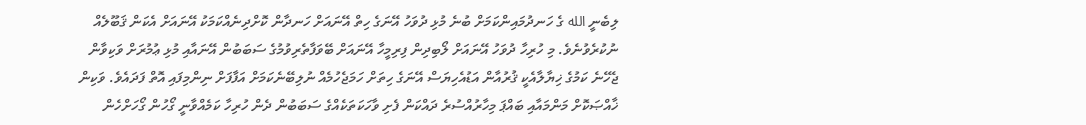ލިބެނީ الله ގެ ހަނދުމައިންކަމަށް ބުނެ މުޅި ދުވަހު އޭނަގެ ހިތް އޭނައަށް ހަނދާން ކޮށްދިނެއްކަމަކު އޭނައަށް އެކަން ޤަބޫލެއް ނުކުރެވުނެވެ. މި ހުރިހާ ދުވަހު އޭނައަށް ލޯބިދިން ފިރިމީހާ އޭނައަށް ބޭވަފާތެރިވުމުގެ ސަބަބުން އޭނައާއި މުޅި ޢުމުރަށް ވަކިވާން ޖެހޭނެ ކަމުގެ ޚިޔާލާއެކީ ޤުރުއާން އަޑުއެހިޔަސް އޭނަގެ ހިތަށް ހަމަޖެހުމެއް ނުލިބޭނެކަމަށް އަފާފަށް ނިންމިފައި އޮތް ފަދައެވެ. ވަކިން ޚާއްޞަކޮށް މަންމައާއި ބައްޕަ މިހާރުއްސުރެ ދައްކަން ފެށި ވާހަކަތަކެއްގެ ސަބަބުން ދެން ހުރިހާ ކަމެއްވާނީ ގޯހުން ގޯހަށްހެން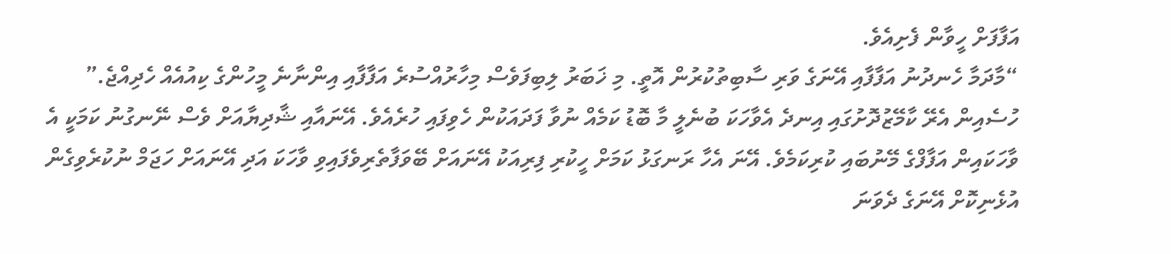އަފާފަށް ހީވާން ފެށިއެވެ.
“މާދަމާ ހެނދުނު އަފާފާއި އޭނަގެ ވަރި ސާބިތުކުރުން އޮތީ. މި ޚަބަރު ލިބިފަވެސް މިހާރުއްސުރެ އަފާފާއި އިންނާނެ މީހުންގެ ކިއުއެއް ހެދިއްޖެ.” ހުސެއިން އެރޭ ކާމޭޒުދޮށުގައި އިނދެ އެވާހަކަ ބުނެލީ މާ ބޮޑު ކަމެއް ނުވާ ފަދައަކުން ހެވިފައި ހުރެއެވެ. އޭނައާއި ޝާދިޔާއަށް ވެސް ނޭނގުނު ކަމަކީ އެ ވާހަކައިން އަފާފްގެ މޭނުބައި ކުރިކަމެވެ. އޭނަ އެހާ ރަނގަޅު ކަމަށް ހީކުރި ފިރިއަކު އޭނައަށް ބޭވަފާތެރިވެފައިވި ވާހަކަ އަދި އޭނައަށް ހަޖަމް ނުކުރެވިގެން އުޅެނިކޮށް އޭނަގެ ދެވަނަ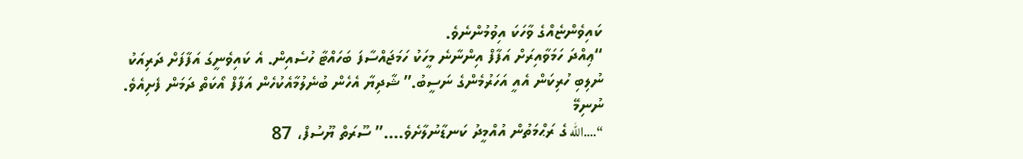ކައިވެންޏެއްގެ ވާހަކަ އިވުމުންނެވެ.
“ޢިއްދަ ހަމަވާއިރަށް އަފާފް އިންނާނެ މީހަކު ހަމަޖައްސާފަ ބަހައްޓާ ހުސެއިން. އެ ކައިވެނީގަ އަފާފަށް ދަރިއަކު ނުލިބި ހުރިކަން އެއީ އަހަރުމެންގެ ނަސީބު.” ޝާދިޔާ އެހެން ބުނެލުމާއެކުހެން އަފާފް އޯކަތް ދަމަން ފެށިއެވެ.
ނުނިމޭ
“….الله ގެ ރަޙްމަތުން އުއްމީދު ކަނޑާނުލާށެވެ….” ސޫރަތް ޔޫސުފް، 87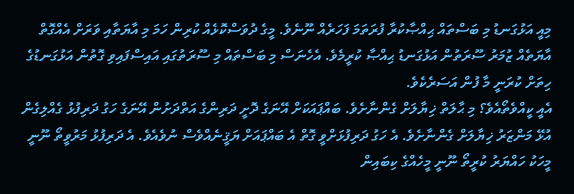މިއީ އަޅުގަނޑު މި ބަސްތައް ޙިއްޞާކުރާ ފުރަތަމަ ފަހަރެއް ނޫނެވެ. މީގެ ދުވަސްކޮޅެއް ކުރިން ހަމަ މި އާޔަތާއި ވަރަށް އެއްގޮތް އާޔަތެއް ޒުމަރު ސޫރަތުން އަޅުގަނޑު ޙިއްޞާ ކުރީމެވެ. އެހެނަސް މި ބަސްތައް މި ސޫރަތުގައި އައިސްފައިވި ގޮތުން އަޅުގަނޑުގެ ހިތަށް ކުރަނީ މާ ފުން އަސަރެކެވެ.
އެއީ ކީއްވެތޯއެވެ؟ މި ޙާލަތް ޚިޔާލަށް ގެންނާށެވެ. ބައްޕައަކަށް އޭނަގެ ދޮށީ ދަރިންގެ އަތްދަށުން އޭނަގެ ހަގު ދަރިފުޅު ގެއްލިގެން އުޅޭ މަންޒަރު ޚިޔާލަށް ގެންނާށެވެ. އެ ހަގު ދަރިފުޅަށްވީ ގޮތް އެ ބައްޕައަށް ޔަޤީނެއްވެސް ނުވެއެވެ. އެ ދަރިފުޅު މަރުވީތޯ ނޫނީ މީހަކު ހައްޔަރު ކުރީތޯ ނޫނީ މީހެއްގެ ކިބައިން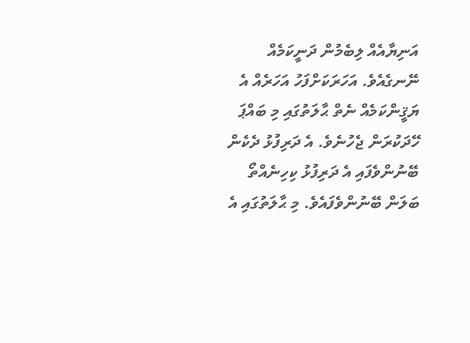އަނިޔާއެއް ލިބެމުން ދަނީކަމެއް ނޭނގެއެވެ. އަހަރަކަށްފަހު އަހަރެއް އެ ޔަޤީންކަމެއް ނެތް ޙާލަތުގައި މި ބައްޕަ ހޭދަކުރަން ޖެހުނެވެ. އެ ދަރިފުޅު ދެކެން ބޭނުންވެފައި އެ ދަރިފުޅު ކިހިނެއްތޯ ބަލަން ބޭނުންވެފައެވެ. މި ޙާލަތުގައި އެ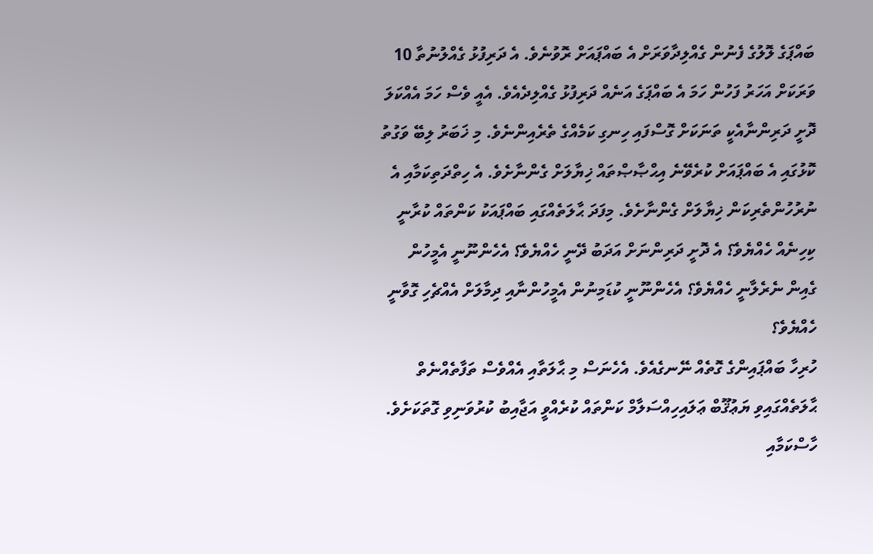ބައްޕަގެ ލޮލުގެ ފެނުން ގެއްލިދާވަރަށް އެ ބައްޕައަށް ރޮވުނެވެ. އެ ދަރިފުޅު ގެއްލުނުތާ 10 ވަރަކަށް އަހަރު ފަހުން ހަމަ އެ ބައްޕަގެ އަނެއް ދަރިފުޅު ގެއްލިދެއެވެ. އެއީ ވެސް ހަމަ އެއްކަލަ ދޮށީ ދަރިންނާއެކީ ތަނަކަށް ގޮސްފައި ހިނގި ކަމެއްގެ ތެރެއިންނެވެ. މި ޚަބަރު ލިބޭ ވަގުތު ކޮޅުގައި އެ ބައްޕައަށް ކުރެވޭނެ އިޙްޞާޞްތައް ޚިޔާލަށް ގެންނާށެވެ. އެ ހިތްދަތިކަމާއި އެ ނުރުހުންތެރިކަން ޚިޔާލަށް ގެންނާށެވެ. މިފަދަ ޙާލަތެއްގައި ބައްޕައަކު ކަންތައް ކުރާނީ ކިހިނެއް ހެއްޔެވެ؟ އެ ދޮށީ ދަރިންނަށް އަދަބު ދޭނީ ހެއްޔެވެ؟ އެހެންނޫނީ އެމީހުން ގެއިން ނެރެލާނީ ހެއްޔެވެ؟ އެހެންނޫނީ ކުޑަމިނުން އެމީހުންނާއި ދިމާލަށް އެއްޗެހި ގޮވާނީ ހެއްޔެވެ؟
ހުރިހާ ބައްޕައިންގެ ގޮތެއް ނޭނގެއެވެ. އެހެނަސް މި ޙާލަތާއި އެއްވެސް ތަފާތެއްނެތް ޙާލަތެއްގައިވި ޔަޢުޤޫބް ޢަލައިހިއްސަލާމް ކަންތައް ކުރެއްވީ އަޖާއިބު ކުރުވަނިވި ގޮތަކަށެވެ. ހާސްކަމާއި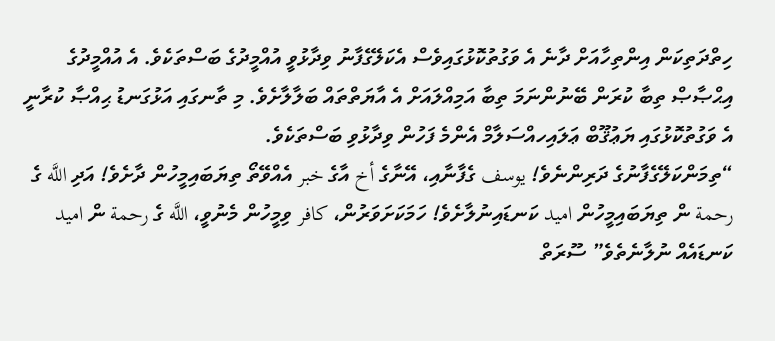ހިތްދަތިކަން އިންތިހާއަށް ދާނެ އެ ވަގުތުކޮޅުގައިވެސް އެކަލޭގެފާނު ވިދާޅުވީ އުއްމީދުގެ ބަސްތަކެވެ. އެ އުއްމީދުގެ އިޙްޞާޞް ތިބާ ކުރަން ބޭނުންނަމަ ތިބާ އަމިއްލައަށް އެ އާޔަތްތައް ބަލާލާށެވެ. މި ތާނގައި އަޅުގަނޑު ޙިއްޞާ ކުރާނީ އެ ވަގުތުކޮޅުގައި ޔަޢުޤޫބް ޢަލައިހއްސަލާމް އެންމެ ފަހުން ވިދާޅުވި ބަސްތަކެވެ.
“ތިމަންކަލޭގެފާނުގެ ދަރިންނެވެ! يوسف ގެފާނާއި، އޭނާގެ أخ އާގެ خبر އެއްވޭތޯ ތިޔަބައިމީހުން ދާށެވެ! އަދި اللَّه ގެ رحمة ން ތިޔަބައިމީހުން اميد ކަނޑައިނުލާށެވެ! ހަމަކަށަވަރުން، كافر ވިމީހުން މެނުވީ، اللَّه ގެ رحمة ން اميد ކަނޑައެއް ނުލާނެތެވެ” ސޫރަތް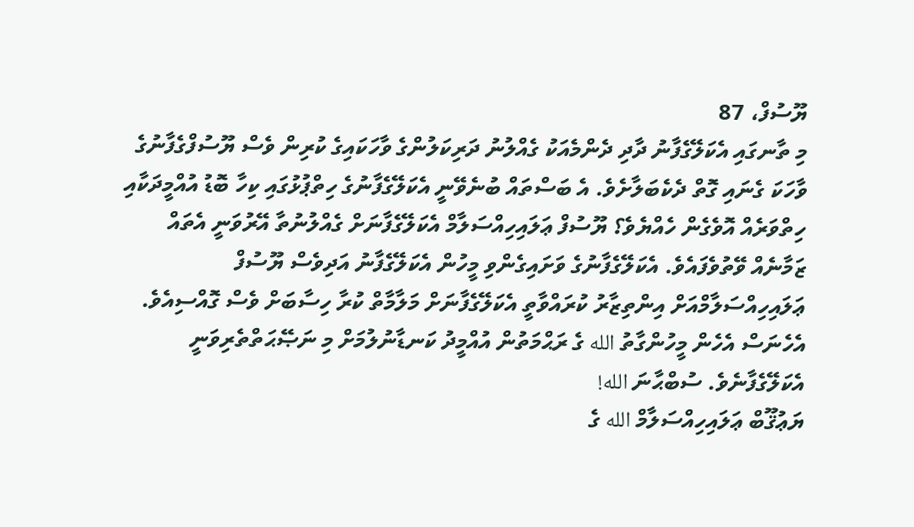ޔޫސުފް، 87
މި ތާނގައި އެކަލޭގެފާނު ދާދި ދެންމެއަކު ގެއްލުނު ދަރިކަލުންގެ ވާހަކައިގެ ކުރިން ވެސް ޔޫސުފްގެފާނުގެ ވާހަކަ ގެނައި ގޮތް ދެކެބަލާށެވެ. އެ ބަސްތައް ބުނެވޭނީ އެކަލޭގެފާނުގެ ހިތްޕުޅުގައި ކިހާ ބޮޑު އުއްމީދަކާއި ހިތްވަރެއް އޮވެގެން ހެއްޔެވެ؟ ޔޫސުފް ޢަލައިހިއްސަލާމް އެކަލޭގެފާނަށް ގެއްލުނުތާ އޭރުވަނީ އެތައް ޒަމާނެއް ވޭތުވެފައެވެ. އެކަލޭގެފާނުގެ ވަށައިގެންވި މީހުން އެކަލޭގެފާނު އަދިވެސް ޔޫސުފް ޢަލައިހިއްސަލާމްއަށް އިންތިޒާރު ކުރައްވާތީ އެކަލޭގެފާނަށް މަލާމާތް ކުރާ ހިސާބަށް ވެސް ގޮއްސިއެވެ. އެހެނަސް އެހެން މީހުންގާތު الله ގެ ރަޙްމަތުން އުއްމީދު ކަނޑާނުލުމަށް މި ނަޞޭޙަތްތެރިވަނީ އެކަލޭގެފާނެވެ. ސުބްޙާނަ الله!
ޔަޢުޤޫބް ޢަލައިހިއްސަލާމް الله ގެ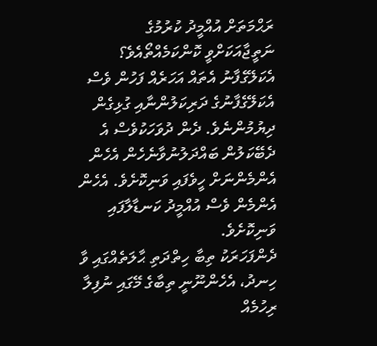ރަޙްމަތަށް އުއްމީދު ކުރުމުގެ ނަތީޖާއަކަށްވީ ކޮންކަމެއްތޯއެވެ؟ އެކަލޭގެފާނު އެތައް އަހަރެއް ފަހުން ވެސް އެކަލޭގެފާނުގެ ދަރިކަލުންނާއި ގުޅިގެން ދިޔުމުންނެވެ. ދެން ދުވަހަކުވެސް އެ ދެބޭކަލުން ބައްދަލުނުވާނެހެން އެހެން އެންމެންނަށް ހީވެފައި ވަނިކޮށެވެ. އެހެން އެންމެން ވެސް އުއްމީދު ކަނޑާލާފައި ވަނިކޮށެވެ.
ދެންފަހަރަކު ތިބާ ހިތްދަތި ޙާލަތެއްގައި ވާ ހިނދު، އެހެންނޫނީ ތިބާގެ މޭގައި ނުފިލާ ރިހުމެއް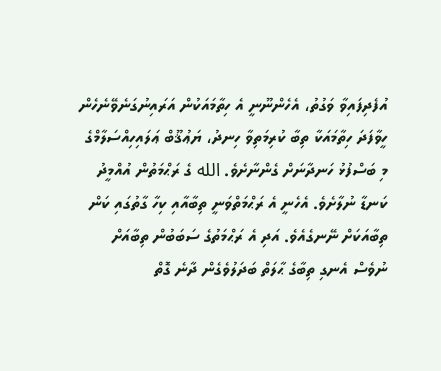އުފެދިފައިވާ ވަގުތު، އެހެންނޫނީ އެ ހިތާމައަކުން އަރައިނުގަނެވޭނެހެން ހީވާފަދަ ހިތާމައަކާ ތިބާ ކުރިމަތިވާ ހިނދު، ޔަޢުޤޫބް ޢަލައިހިއްސަލާމްގެ މި ބަސްފުޅު ހަނދާނަށް ގެންނާށެވެ. الله ގެ ރަޙްމަތުން އުއްމީދު ކަނޑާ ނުލާށެވެ. އެހެނީ އެ ރަޙްމަތްވަނީ ތިބާއާއި ކިހާ ގާތުގައި ކަން ތިބާއަކަށް ނޭނގެއެވެ. އަދި އެ ރަޙްމަތުގެ ސަބަބުން ތިބާއަށް ނުވެސް އެނގި ތިބާގެ ޙާލަތް ބަދަލުވެގެން ދާނެ ގޮތް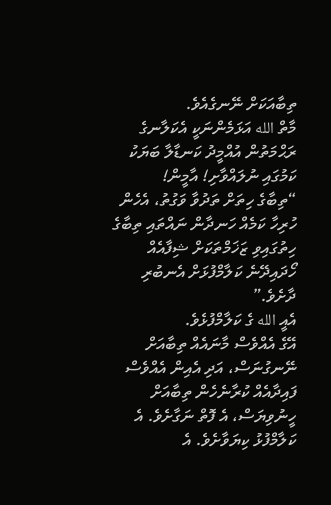ތިބާއަކަށް ނޭނގެއެވެ.
މާތް الله އަޅަމެންނަކީ އެކަލާނގެ ރަޙްމަތުން އުއްމީދު ކަނޑާލާ ބަޔަކު ކަމުގައި ނުލައްވާށި! އާމީން!
“ތިބާގެ ހިތަށް ތަދުވާ ވަގުތު، އެހެން ހުރިހާ ކަމެއް ހަނދާން ނައްތައި ތިބާގެ ހިތުގައިވި ޒަޚަމްތަކަށް ޝިފާއެއް ހޯދައިދޭނެ ކަލާމްފުޅަށް އެނބުރި ދާށެވެ.”
އެއީ الله ގެ ކަލާމްފުޅެވެ.
އޭގެ އެއްވެސް މާނައެއް ތިބާއަށް ނޭނގުނަސް، އަދި އެއިން އެއްވެސް ފައިދާއެއް ކުރާނެހެން ތިބާއަށް ހީނުވިޔަސް، އެ ފޮތް ނަގާށެވެ. އެ ކަލާމްފުޅު ކިޔަވާށެވެ. އެ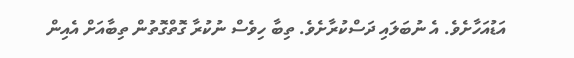އަޑުއަހާށެވެ. އެ ނުބަލައި ދަސްކުރާށެވެ. ތިބާ ހިވެސް ނުކުރާ ގޮތްގޮތުން ތިބާއަށް އެއިން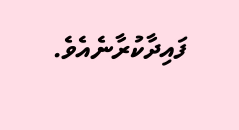ފައިދާކުރާނެއެވެ.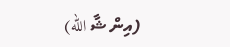(އިން ޝާ الله)